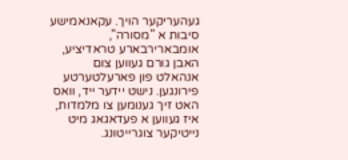געהעריקער הויך. עקאנאמישע סיבות א "מסורה", אומבארירבארע טראדיציע, האבן גורם געווען צום אנהאלט פון פארעלטערטע פירונגען. נישט יידער ייד, וואס האט זיך גענומען צו מלמדות, איז געווען א פעדאגאג מיט נייטיקער צוגרייטונג.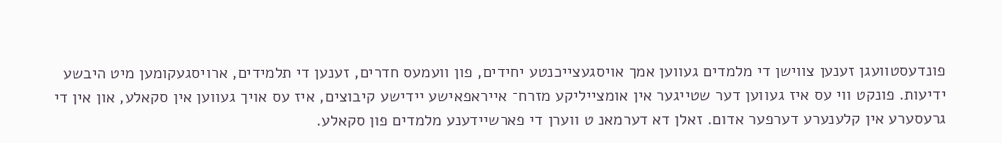פונדעסטוועגן זענען צווישן די מלמדים געווען אמך אויסגעצייכנטע יחידים, פון וועמעס חדרים, זענען די תלמידים, ארויסגעקומען מיט היבשע ידיעות. פונקט ווי עס איז געווען דער שטייגער אין אומצייליקע מזרח־ אייראפאישע יידישע קיבוצים, איז עס אויך געווען אין סקאלע, און אין די גרעסערע אין קלענערע דערפער אדום. זאלן דא דערמאנ ט ווערן די פארשיידענע מלמדים פון סקאלע.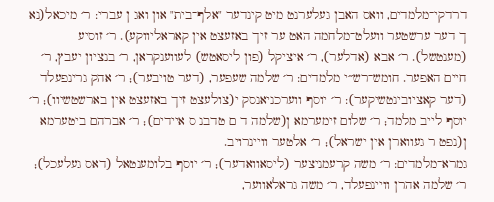דרדקי־מלמדים, וואס האבן געלערנט מיט קינדער "אלף־בית" און ואג ן עברי: ר׳ מיכאל(נא ך דער ערשטער וועלט־מלחמה האט ער זיך באזעצט אין קאראליווקע). ר׳ זוסיע (מענטשל). ר׳ אבא (אדלער), ר׳ איציקל (פון ליסאטש) לעווענקראן, ר׳ בנציון יעבץ, ר׳ חיים האפער. חומש־רש״י מלמדים: ר׳ שלמה שעפער, (דער טויבער); ר׳ אהק גרינפעלד (דער קאציובינטשיקער): ר׳ יוסף ווערכניאנסק י(צולעצט זיך באזעצט אין בארשטשיוו); ר׳ יוסף לייב מלמד; ר׳ שלום זימערמא ן(שלמה ד ם טדבנ ס איידים); ר׳ אברהם ביטערמא ן(נפט ר געווארן אין ישראל); ר׳ אלטער וויינרויב.
גמרא־מלמדים: ר׳ משה קרעמניצער (ליסאוואדער); ר׳ יוסף בלומענטאל (דאס געלעכל); ר׳ שלמה אהרן וויינפעלד, ר׳ משה גראלאווער,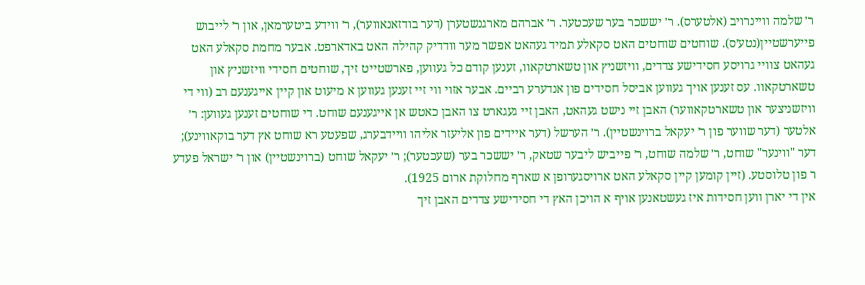ר׳ שלמה וויינרויב (אלטערס). ר׳ יששכר בער שעכטער. ר׳ אברהם מארגנשטערן (דער בודזאנאווער), ר׳ ווידע ביטערמאן, און ר׳ לייבוש פייערשטיין(נטע׳ס). שוחטים שוחטים האט סקאלע תמיד געהאט אפשר מער וודדיק קהילה האט באדארפט. אבער מחמת סקאלע האט געהאט צוויי גרויסע חסידישע צדדים, וויזשניץ און טשארטקאוו, זענען קודם כל געווען, פארשטייט זיך, שוחטים חסידי וויזשניץ און טשארטקאוו. עס זענען אויך געווען אביסל חסידים פון אנדערע רביים. אבער אזוי ווי זיי זענען געווען א מיעוט און קיין אייגענעם רב (ווי די וויזשניצער און טשארטקאווער) האבן זיי נישט געהאט, האבן זיי געגארט צו האבן כאטש אן אייגענעם שוחט. די שוחטים זענען געווען: ר׳ אלטער (דער שווער פון ר׳ יעקאל ברוינשטיין). ר׳ הערשל (דער איידים פון אליעזר אליהו וויידבערג, שפעטע רא שוחט אץ דער בוקאווינע); דער "ווינער" שוחט, ר׳ שלמה שוחט, ר׳ פייביש ליבער שטאק, ר׳ יששכר בער (שעכטער); ר׳ יעקאל שוחט (ברוינשטיין) און ר׳ ישראל פעדע ר פון טלוסטע. (זיין קומען קיין סקאלע האט ארויסגערופן א שארף מחלוקת ארום 1925).
אין די יארן ווען חסידות איז געשטאנען אויף א הויכן האץ די חסידישע צדדים האבן זיך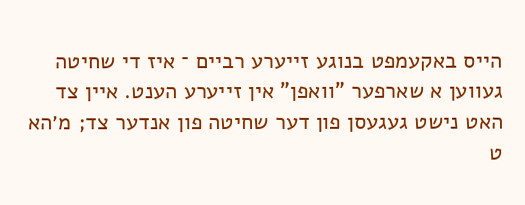הייס באקעמפט בנוגע זייערע רביים ־ איז די שחיטה געווען א שארפער "וואפן" אין זייערע הענט. איין צד האט נישט געגעסן פון דער שחיטה פון אנדער צד; מ׳הא ט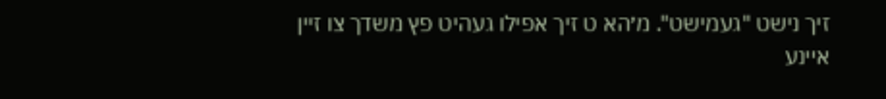זיך נישט "געמישט". מ׳הא ט זיך אפילו געהיט פץ משדך צו זיין איינע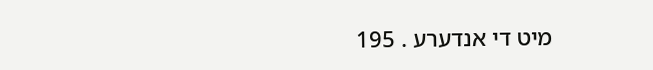מיט די אנדערע . 195